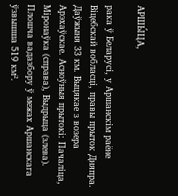АРШЫ́ЦА,

рака ў Беларусі, у Аршанскім раёне Віцебскай вобласці, правы прыток Дняпра. Даўжыня 33 км. Выцякае з возера Арэхаўскае. Асноўныя прытокі: Пачаліца, Міронаўка (справа), Выдрыца (злева). Плошча вадазбору ў межах Аршанскага ўзвышша 519 км².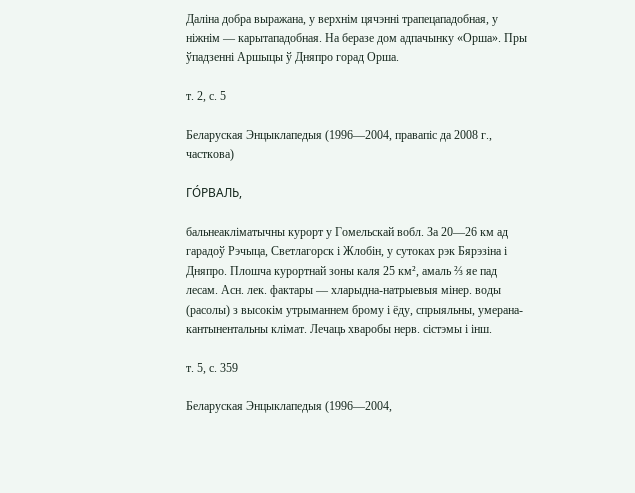Даліна добра выражана, у верхнім цячэнні трапецападобная, у ніжнім — карытападобная. На беразе дом адпачынку «Орша». Пры ўпадзенні Аршыцы ў Дняпро горад Орша.

т. 2, с. 5

Беларуская Энцыклапедыя (1996—2004, правапіс да 2008 г., часткова)

ГО́РВАЛЬ,

бальнеакліматычны курорт у Гомельскай вобл. За 20—26 км ад гарадоў Рэчыца, Светлагорск і Жлобін, у сутоках рэк Бярэзіна і Дняпро. Плошча курортнай зоны каля 25 км², амаль ⅔ яе пад лесам. Асн. лек. фактары — хларыдна-натрыевыя мінер. воды (расолы) з высокім утрыманнем брому і ёду, спрыяльны, умерана-кантынентальны клімат. Лечаць хваробы нерв. сістэмы і інш.

т. 5, с. 359

Беларуская Энцыклапедыя (1996—2004,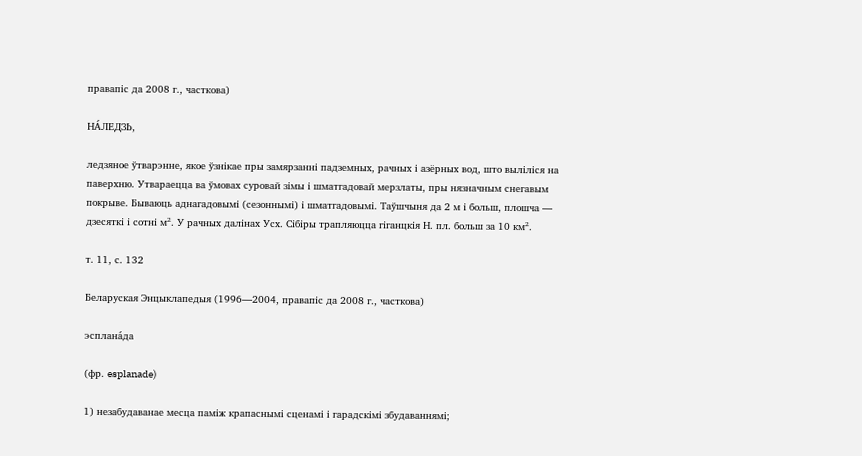правапіс да 2008 г., часткова)

НА́ЛЕДЗЬ,

ледзяное ўтварэнне, якое ўзнікае пры замярзанні падземных, рачных і азёрных вод, што выліліся на паверхню. Утвараецца ва ўмовах суровай зімы і шматгадовай мерзлаты, пры нязначным снегавым покрыве. Бываюць аднагадовымі (сезоннымі) і шматгадовымі. Таўшчыня да 2 м і больш, плошча — дзесяткі і сотні м². У рачных далінах Усх. Сібіры трапляюцца гіганцкія Н. пл. больш за 10 км².

т. 11, с. 132

Беларуская Энцыклапедыя (1996—2004, правапіс да 2008 г., часткова)

эсплана́да

(фр. esplanade)

1) незабудаванае месца паміж крапаснымі сценамі і гарадскімі збудаваннямі;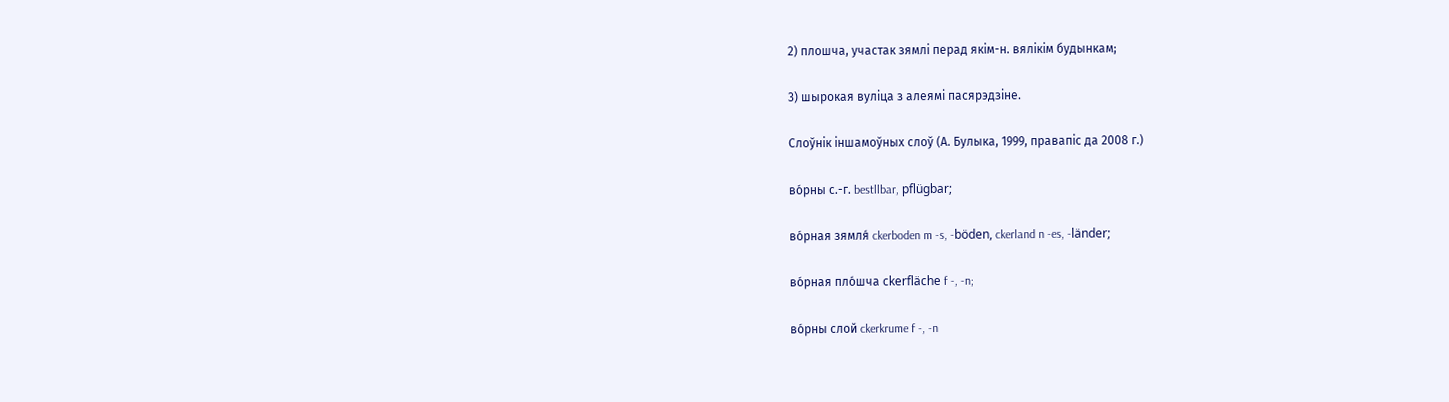2) плошча, участак зямлі перад якім-н. вялікім будынкам;

3) шырокая вуліца з алеямі пасярэдзіне.

Слоўнік іншамоўных слоў (А. Булыка, 1999, правапіс да 2008 г.)

во́рны с.-г. bestllbar, pflügbar;

во́рная зямля́ ckerboden m -s, -böden, ckerland n -es, -länder;

во́рная пло́шча ckerfläche f -, -n;

во́рны слой ckerkrume f -, -n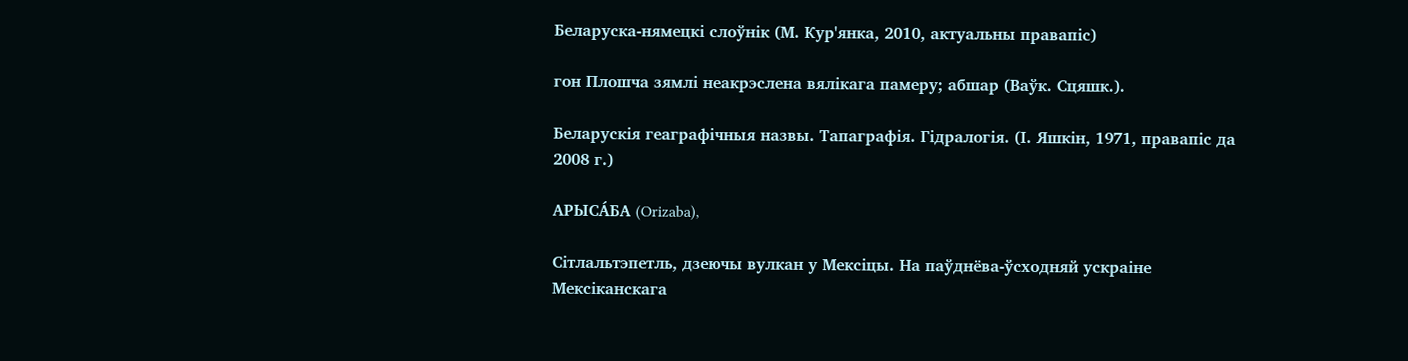Беларуска-нямецкі слоўнік (М. Кур'янка, 2010, актуальны правапіс)

гон Плошча зямлі неакрэслена вялікага памеру; абшар (Ваўк. Сцяшк.).

Беларускія геаграфічныя назвы. Тапаграфія. Гідралогія. (І. Яшкін, 1971, правапіс да 2008 г.)

АРЫСА́БА (Orizaba),

Сітлальтэпетль, дзеючы вулкан у Мексіцы. На паўднёва-ўсходняй ускраіне Мексіканскага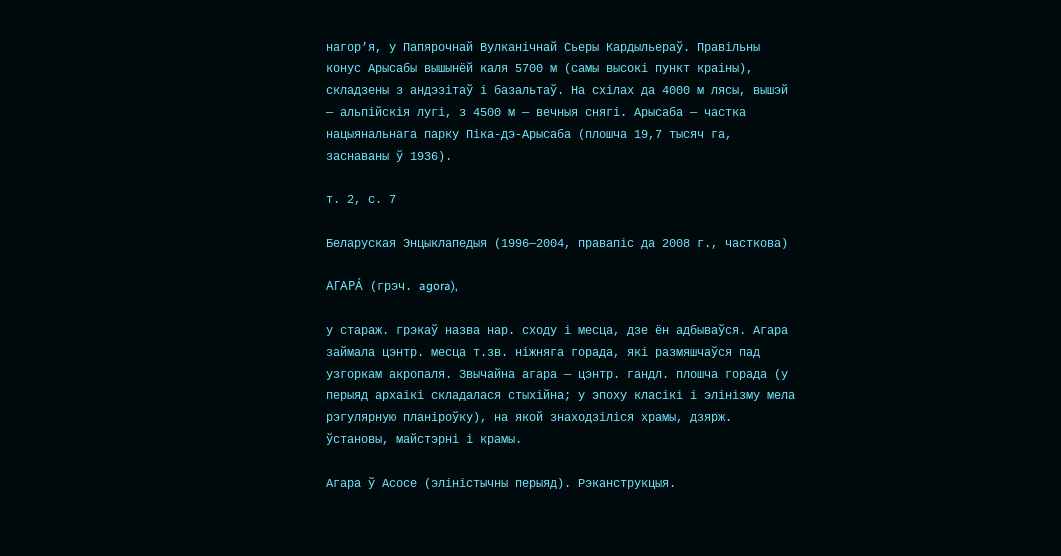нагор’я, у Папярочнай Вулканічнай Сьеры Кардыльераў. Правільны конус Арысабы вышынёй каля 5700 м (самы высокі пункт краіны), складзены з андэзітаў і базальтаў. На схілах да 4000 м лясы, вышэй — альпійскія лугі, з 4500 м — вечныя снягі. Арысаба — частка нацыянальнага парку Піка-дэ-Арысаба (плошча 19,7 тысяч га, заснаваны ў 1936).

т. 2, с. 7

Беларуская Энцыклапедыя (1996—2004, правапіс да 2008 г., часткова)

АГАРА́ (грэч. agora),

у стараж. грэкаў назва нар. сходу і месца, дзе ён адбываўся. Агара займала цэнтр. месца т.зв. ніжняга горада, які размяшчаўся пад узгоркам акропаля. Звычайна агара — цэнтр. гандл. плошча горада (у перыяд архаікі складалася стыхійна; у эпоху класікі і элінізму мела рэгулярную планіроўку), на якой знаходзіліся храмы, дзярж. ўстановы, майстэрні і крамы.

Агара ў Асосе (эліністычны перыяд). Рэканструкцыя.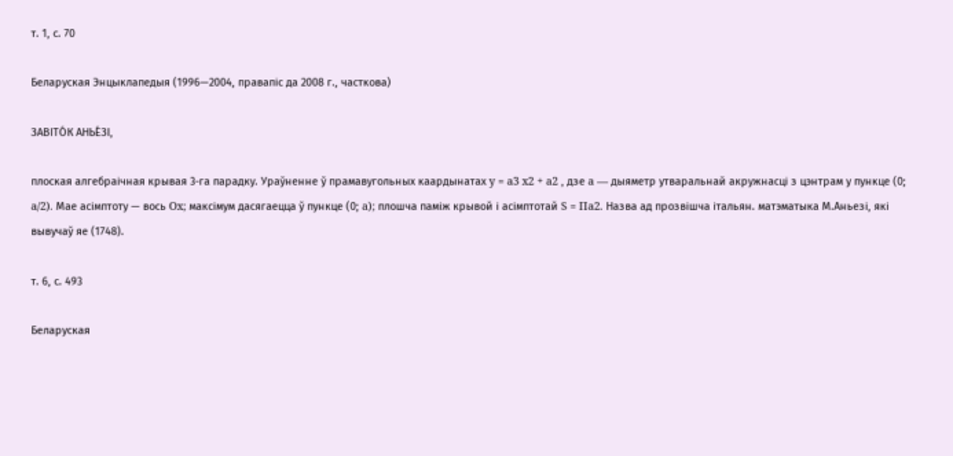т. 1, с. 70

Беларуская Энцыклапедыя (1996—2004, правапіс да 2008 г., часткова)

ЗАВІТО́К АНЬЕ́ЗІ,

плоская алгебраічная крывая 3-га парадку. Ураўненне ў прамавугольных каардынатах y = a3 x2 + a2 , дзе a — дыяметр утваральнай акружнасці з цэнтрам у пункце (0; a/2). Мае асімптоту — вось Ox; максімум дасягаецца ў пункце (0; a); плошча паміж крывой і асімптотай S = Πa2. Назва ад прозвішча італьян. матэматыка М.Аньезі, які вывучаў яе (1748).

т. 6, с. 493

Беларуская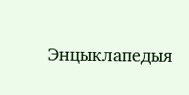Энцыклапедыя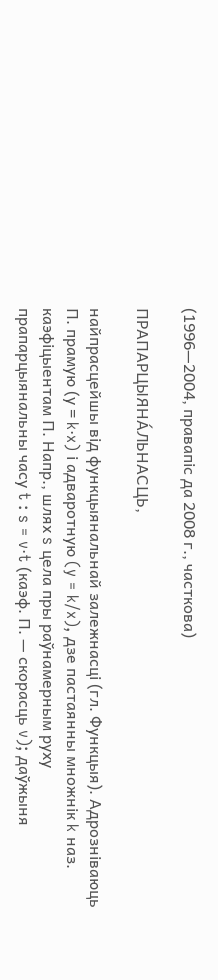(1996—2004, правапіс да 2008 г., часткова)

ПРАПАРЦЫЯНА́ЛЬНАСЦЬ,

найпрасцейшы від функцыянальнай залежнасці (гл. Функцыя). Адрозніваюць П. прамую (у = k∙x) і адваротную (y = k/x), дзе пастаянны множнік k наз. каэфіцыентам П. Напр., шлях s цела пры раўнамерным руху прапарцыянальны часу t : s = v∙t (каэф. П. — скорасць v); даўжыня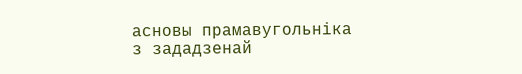асновы прамавугольніка з зададзенай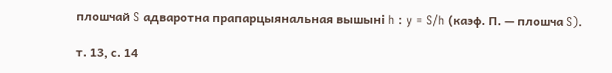плошчай S адваротна прапарцыянальная вышыні h : y = S/h (каэф. П. — плошча S).

т. 13, с. 14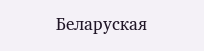Беларуская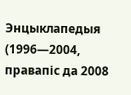Энцыклапедыя (1996—2004, правапіс да 2008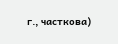г., часткова)